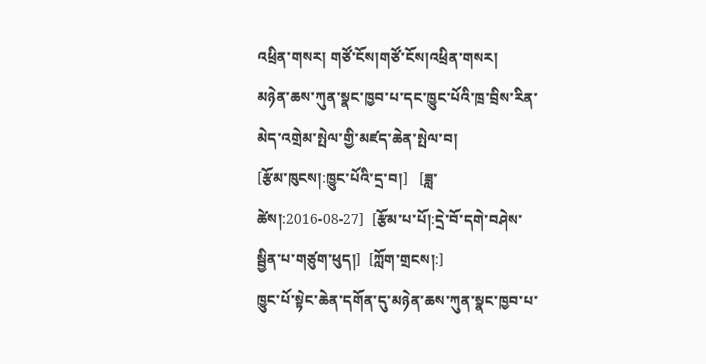འཕྲིན་གསར། གཙོ་ངོས།གཙོ་ངོས།འཕྲིན་གསར།
མཉེན་ཆས་ཀུན་སྣང་ཁྱབ་པ་དང་ཁྱུང་པོའི་ཁྲ་བྲིས་རིན་མེད་འགྲེམ་སྤེལ་གྱི་མཛད་ཆེན་སྤེལ་བ།
[རྩོམ་ཁུངས།:ཁྱུང་པོའི་དྲ་བ།]   [ཟླ་ཚེས།:2016-08-27]  [རྩོམ་པ་པོ།:དྲེ་བོ་དགེ་བཤེས་སྦྱིན་པ་གཙུག་ཕུད།]  [ཀློག་གྲངས།:]
ཁྱུང་པོ་སྟེང་ཆེན་དགོན་དུ་མཉེན་ཆས་ཀུན་སྣང་ཁྱབ་པ་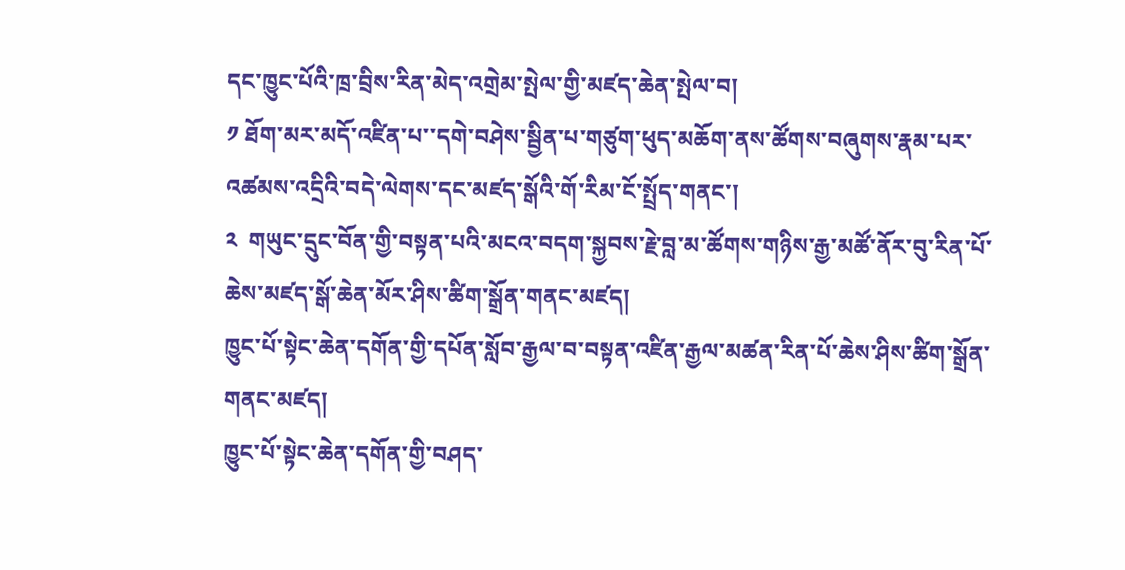དང་ཁྱུང་པོའི་ཁྲ་བྲིས་རིན་མེད་འགྲེམ་སྤེལ་གྱི་མཛད་ཆེན་སྤེལ་བ།
༡ ཐོག་མར་མདོ་འཛིན་པ་་དགེ་བཤེས་སྦྱིན་པ་གཙུག་ཕུད་མཆོག་ནས་ཚོགས་བཞུགས་རྣམ་པར་འཚམས་འདྲིའི་བདེ་ལེགས་དང་མཛད་སྒོའི་གོ་རིམ་ངོ་སྤྲོད་གནང་།
༢  གཡུང་དྲུང་བོན་གྱི་བསྟན་པའི་མངའ་བདག་སྐྱབས་རྗེ་བླ་མ་ཚོགས་གཉིས་རྒྱ་མཚོ་ནོར་བུ་རིན་པོ་ཆེས་མཛད་སྒོ་ཆེན་མོར་ཤིས་ཚིག་སྒྲོན་གནང་མཛད།
ཁྱུང་པོ་སྟེང་ཆེན་དགོན་གྱི་དཔོན་སློབ་རྒྱལ་བ་བསྟན་འཛིན་རྒྱལ་མཚན་རིན་པོ་ཆེས་ཤིས་ཚིག་སྒྲོན་གནང་མཛད།
ཁྱུང་པོ་སྟེང་ཆེན་དགོན་གྱི་བཤད་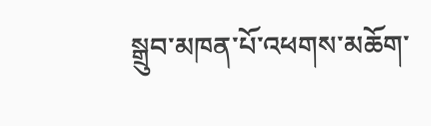སྒྲུབ་མཁན་པོ་འཕགས་མཆོག་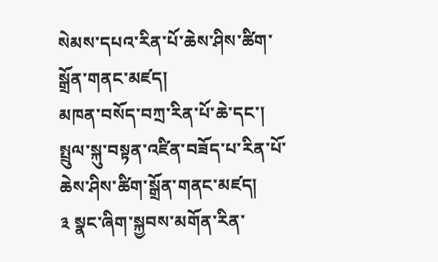སེམས་དཔའ་རིན་པོ་ཆེས་ཤིས་ཚིག་སྒྲོན་གནང་མཛད།
མཁན་བསོད་བཀྲ་རིན་པོ་ཆེ་དང་། སྤྲུལ་སྐུ་བསྟན་འཛིན་བཟོད་པ་རིན་པོ་ཆེས་ཤིས་ཚིག་སྒྲོན་གནང་མཛད།
༣ སྣང་ཞིག་སྐྱབས་མགོན་རིན་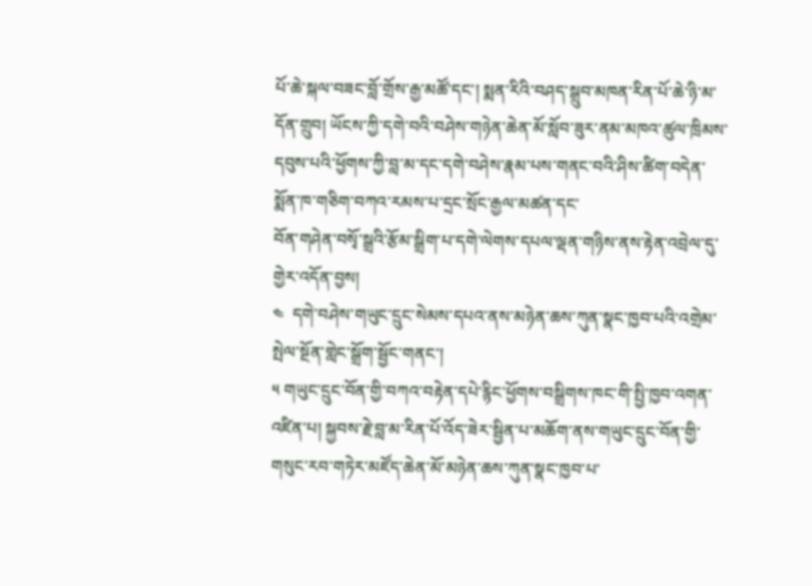པོ་ཆེ་སྐལ་བཟང་བློ་གྲོས་རྒྱ་མཚོ་དང་། སྨན་རིའི་བཤད་སྒྲུབ་མཁན་རིན་པོ་ཆེ་ཉི་མ་དོན་གྲུབ། ཡོངས་ཀྱི་དགེ་བའི་བཤེས་གཉེན་ཆེན་མོ་སློབ་ཟུར་ནམ་མཁའ་ཚུལ་ཁྲིམས་དབུས་པའི་ཕྱོགས་ཀྱི་བླ་མ་དང་དགེ་བཤེས་རྣམ་པས་གནང་བའི་ཤིས་ཚིག་བདེན་སྨོན་ཁ་གཅིག་བཀའ་རམས་པ་དྲང་སྲོང་རྒྱལ་མཚན་དང་
བོན་གཤེན་བསྭོ་སྒྲའི་རྩོམ་སྒྲིག་པ་དགེ་ལེགས་དཔལ་ལྡན་གཉིས་ནས་རྟེན་འབྲེལ་དུ་གྱེར་འདོན་བྱས།
༤  དགེ་བཤེས་གཡུང་དྲུང་སེམས་དཔའ་ནས་མཉེན་ཆས་ཀུན་སྣང་ཁྱབ་པའི་འགྲེམ་སྤེལ་སྔོན་གླེང་སྒྲོག་སྦྱོང་གནང་།
༥ གཡུང་དྲུང་བོན་གྱི་བཀའ་བརྟེན་དཔེ་རྙིང་ཕྱོགས་བསྒྲིགས་ཁང་གི་སྤྱི་ཁྱབ་འགན་འཛིན་པ། སྐྱབས་རྗེ་བླ་མ་རིན་པོ་འོད་ཟེར་སྦྱིན་པ་མཆོག་ནས་གཡུང་དྲུང་བོན་གྱི་གསུང་རབ་གཏེར་མཛོད་ཆེན་མོ་མཉེན་ཆས་ཀུན་སྣང་ཁྱབ་པ་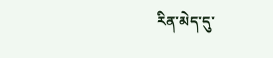རིན་མེད་དུ་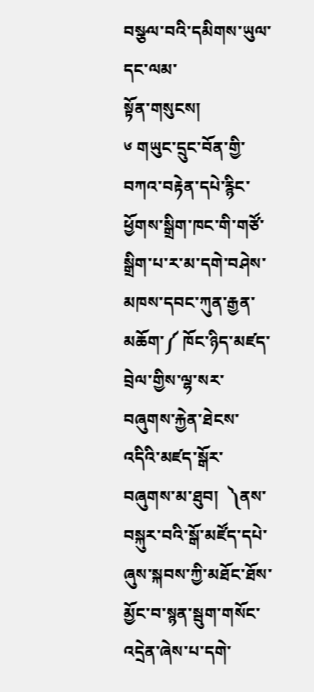བསྩལ་བའི་དམིགས་ཡུལ་དང་ལམ་
སྟོན་གསུངས།
༦ གཡུང་དྲུང་བོན་གྱི་བཀའ་བརྟེན་དཔེ་རྙིང་ཕྱོགས་སྒྲིག་ཁང་གི་གཙོ་སྒྲིག་པ་ར་མ་དགེ་བཤེས་མཁས་དབང་ཀུན་རྒྱན་མཆོག་༼ ཁོང་ཉིད་མཛད་བྲེལ་གྱིས་ལྷ་སར་བཞུགས་རྐྱེན་ཐེངས་འདིའི་མཛད་སྒོར་བཞུགས་མ་ཐུབ།  ༽ནས་བསྐུར་བའི་སྒོ་མཛོད་དཔེ་ཞུས་སྐབས་ཀྱི་མཐོང་ཐོས་མྱོང་བ་སྙན་སྦུག་གསོང་འདྲེན་ཞེས་པ་དགེ་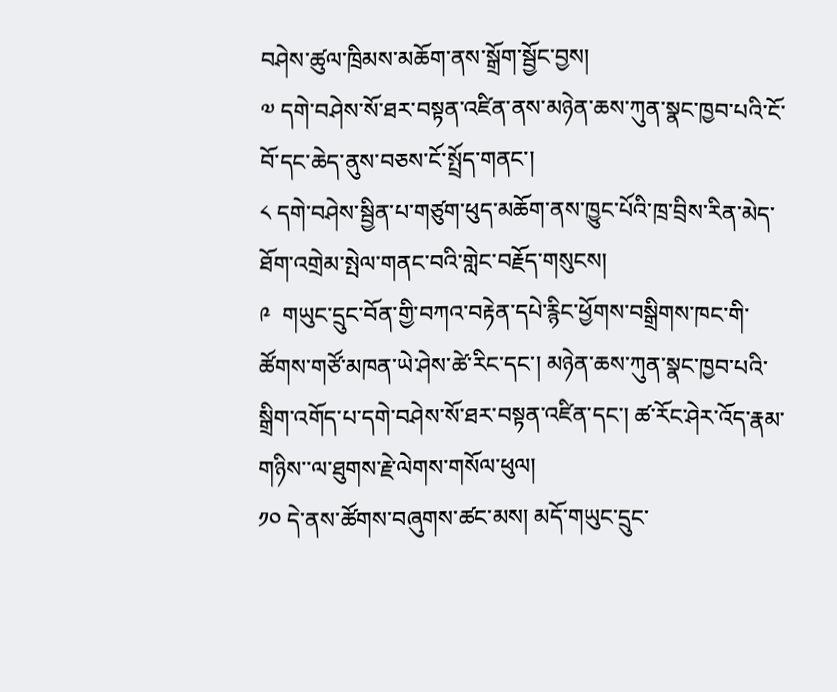བཤེས་ཚུལ་ཁྲིམས་མཆོག་ནས་སྒྲོག་སྦྱོང་བྱས།
༧ དགེ་བཤེས་སོ་ཐར་བསྟན་འཛིན་ནས་མཉེན་ཆས་ཀུན་སྣང་ཁྱབ་པའི་ངོ་བོ་དང་ཆེད་ནུས་བཅས་ངོ་སྤྲོད་གནང་།
༨ དགེ་བཤེས་སྦྱིན་པ་གཙུག་ཕུད་མཆོག་ནས་ཁྱུང་པོའི་ཁྲ་བྲིས་རིན་མེད་ཐོག་འགྲེམ་སྤེལ་གནང་བའི་གླེང་བརྗོད་གསུངས།
༩  གཡུང་དྲུང་བོན་གྱི་བཀའ་བརྟེན་དཔེ་རྙིང་ཕྱོགས་བསྒྲིགས་ཁང་གི་ཚོགས་གཙོ་མཁན་ཡེ་ཤེས་ཚེ་རིང་དང་། མཉེན་ཆས་ཀུན་སྣང་ཁྱབ་པའི་སྒྲིག་འགོད་པ་དགེ་བཤེས་སོ་ཐར་བསྟན་འཛིན་དང་། ཚ་རོང་ཤེར་འོད་རྣམ་གཉིས་་ལ་ཐུགས་རྗེ་ལེགས་གསོལ་ཕུལ།
༡༠ དེ་ནས་ཚོགས་བཞུགས་ཚང་མས། མདོ་གཡུང་དྲུང་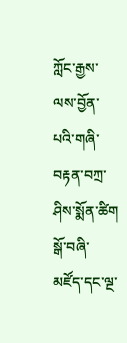ཀློང་རྒྱས་ལས་བྱོན་པའི་གཞི་བརྟན་བཀྲ་ཤིས་སྨོན་ཚིག   སྒོ་བཞི་མཛོད་དང་ལྔ་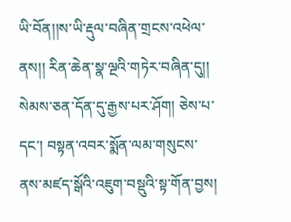ཡི་བོན།།ས་ཡི་རྡུལ་བཞིན་གྲངས་འཕེལ་ནས།། རིན་ཆེན་སྣ་ལྔའི་གཏེར་བཞིན་དུ།། སེམས་ཅན་དོན་དུ་རྒྱས་པར་ཤོག། ཅེས་པ་དང་། བསྟན་འབར་སྨོན་ལམ་གསུངས་ནས་མཛད་སྒོའི་འཇུག་བསྡུའི་སྟ་གོན་བྱས།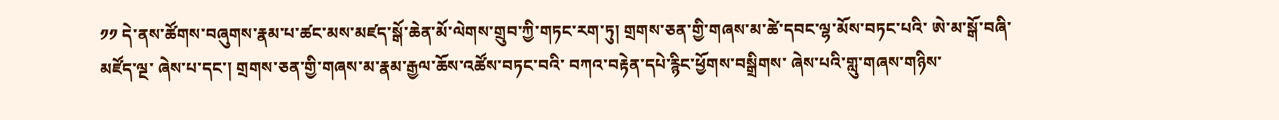༡༡ དེ་ནས་ཚོགས་བཞུགས་རྣམ་པ་ཚང་མས་མཛད་སྒོ་ཆེན་མོ་ལེགས་གྲུབ་ཀྱི་གཏང་རག་ཏུ། གྲགས་ཅན་གྱི་གཞས་མ་ཚེ་དབང་ལྷ་མོས་བཏང་པའི་ ཨེ་མ་སྒོ་བཞི་མཛོད་ལྔ་ ཞེས་པ་དང་། གྲགས་ཅན་གྱི་གཞས་མ་རྣམ་རྒྱལ་ཆོས་འཚོས་བཏང་བའི་ བཀའ་བརྟེན་དཔེ་རྙིང་ཕྱོགས་བསྒྲིགས་ ཞེས་པའི་གླུ་གཞས་གཉིས་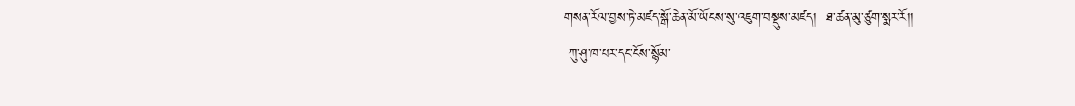གསན་རོལ་བྱས་ཏེ་མཛད་སྒོ་ཆེན་མོ་ཡོངས་སུ་འཇུག་བསྡུས་མཛད།  ཐ་ཚན་མུ་ཙུག་སྨར་རོ།།
 ཀུ་ཤུ་ཁ་པར་དང་ངོས་སྙོམ་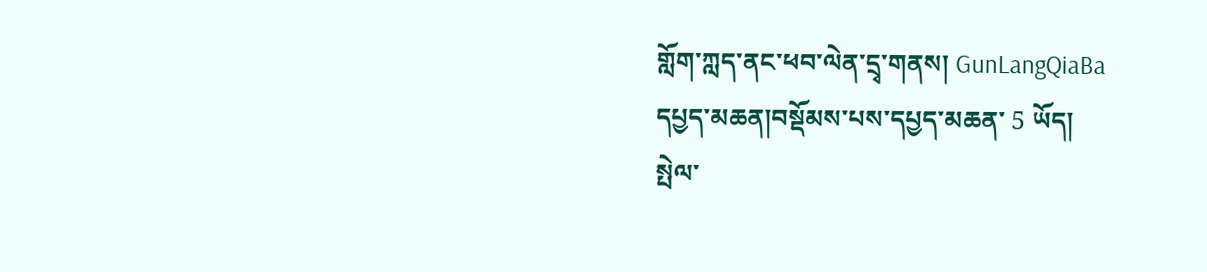གློག་ཀླད་ནང་ཕབ་ལེན་དྲྭ་གནས། GunLangQiaBa
དཔྱད་མཆན།བསྡོམས་པས་དཔྱད་མཆན་ 5 ཡོད།
སྤེལ་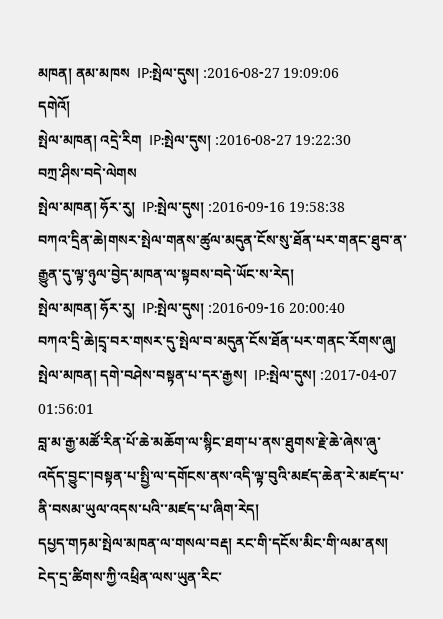མཁན། ནམ་མཁས  IP:སྤེལ་དུས། :2016-08-27 19:09:06
དགེའོ།
སྤེལ་མཁན། འདྲེ་རིག  IP:སྤེལ་དུས། :2016-08-27 19:22:30
བཀྲ་ཤིས་བདེ་ལེགས
སྤེལ་མཁན། ཧོར་རུ།  IP:སྤེལ་དུས། :2016-09-16 19:58:38
བཀའ་དྲིན་ཆེ།གསར་སྤེལ་གནས་ཚུལ་མདུན་ངོས་སུ་ཐོན་པར་གནང་ཐུབ་ན་རྒྱུན་དུ་ལྟ་ཉུལ་བྱེད་མཁན་ལ་སྟབས་བདེ་ཡོང་ས་རེད།
སྤེལ་མཁན། ཧོར་རུ།  IP:སྤེལ་དུས། :2016-09-16 20:00:40
བཀའ་དྲི་ཆེ།དྲྭ་བར་གསར་དུ་སྤེལ་བ་མདུན་ངོས་ཐོན་པར་གནང་རོགས་ཞུ།
སྤེལ་མཁན། དགེ་བཤེས་བསྟན་པ་དར་རྒྱས།  IP:སྤེལ་དུས། :2017-04-07 01:56:01
བླ་མ་རྒྱ་མཚོ་རིན་པོ་ཆེ་མཆོག་ལ་སྙིང་ཐག་པ་ནས་ཐུགས་རྗེ་ཆེ་ཞེས་ཞུ་འདོད་བྱུང་།བསྟན་པ་སྤྱི་ལ་དགོངས་ནས་འདི་ལྟ་བུའི་མཛད་ཆེན་རེ་མཛད་པ་ནི་བསམ་ཡུལ་འདས་པའི་་མཛད་པ་ཞིག་རེད།
དཔྱད་གཏམ་སྤེལ་མཁན་ལ་གསལ་བརྡ། རང་གི་དངོས་མིང་གི་ལམ་ནས། ངེད་དྲ་ཚིགས་ཀྱི་འཕྲིན་ལས་ཡུན་རིང་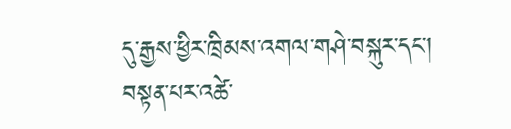དུ་རྒྱས་ཕྱིར་ཁྲིམས་འགལ་གཤེ་བསྐུར་དང་། བསྟན་པར་འཚེ་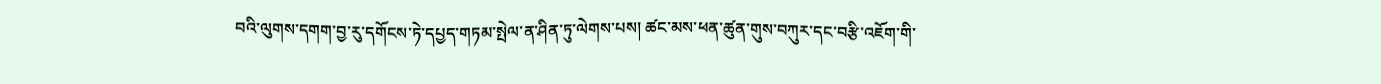བའི་ལུགས་དགག་བྱ་རུ་དགོངས་ཏེ་དཔྱད་གཏམ་སྤེལ་ན་ཤིན་ཏུ་ལེགས་པས། ཚང་མས་ཕན་ཚུན་གུས་བཀུར་དང་བརྩི་འཇོག་གི་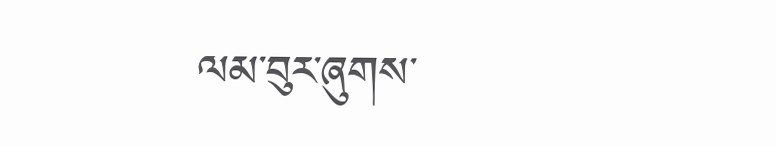ལམ་བུར་ཞུགས་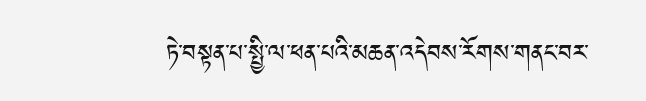ཏེ་བསྟན་པ་སྤྱི་ལ་ཕན་པའི་མཆན་འདེབས་རོགས་གནང་བར་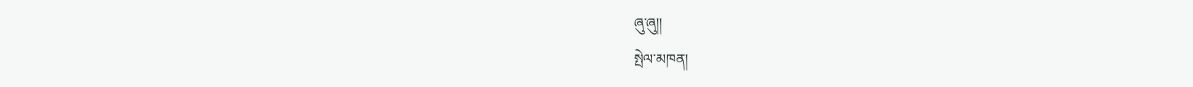ཞུ་ཞུ།།
སྤེལ་མཁན།